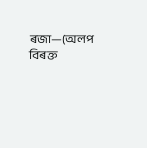ৰজা—(অলপ বিৰক্ত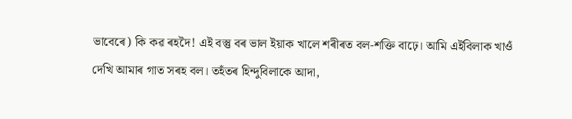ভাবেৰে) কি কৱ ৰহদৈ! এই বস্তু বৰ ভাল ইয়াক খালে শৰীৰত বল-শক্তি বাঢ়ে। আমি এইবিলাক খাওঁ দেখি আমাৰ গাত সৰহ বল। তহঁতৰ হিন্দুবিলাকে আদা,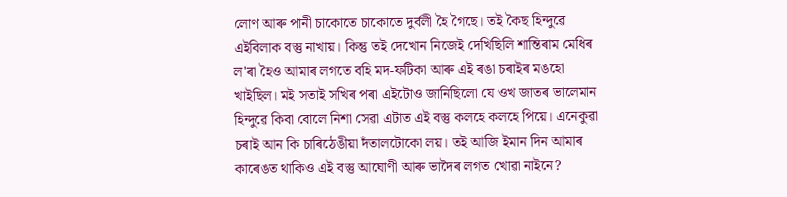লোণ আৰু পানী চাকোতে চাকোতে দুৰ্বলী হৈ গৈছে। তই কৈছ হিন্দুৱে এইবিলাক বস্তু নাখায়। কিন্তু তই দেখোন নিজেই দেখিছিলি শান্তিৰাম মেধিৰ ল'ৰা হৈও আমাৰ লগতে বহি মদ-ফটিকা আৰু এই ৰঙা চৰাইৰ মঙহো খাইছিল। মই সতাই সখিৰ পৰা এইটোও জানিছিলো যে ওখ জাতৰ ভালেমান হিন্দুৱে কিবা বোলে নিশা সেৱা এটাত এই বস্তু কলহে কলহে পিয়ে। এনেকুৱা চৰাই আন কি চাৰিঠেঙীয়া দঁতালটোকো লয়। তই আজি ইমান দিন আমাৰ কাৰেঙত থাকিও এই বস্তু আঘোণী আৰু ভাদৈৰ লগত খোৱা নাইনে?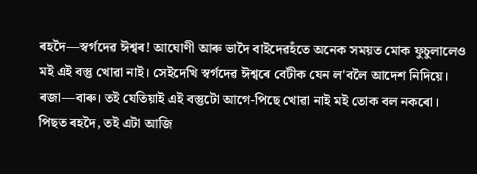ৰহদৈ—স্বৰ্গদেৱ ঈশ্বৰ! আঘোণী আৰু ভাদৈ বাইদেৱহঁতে অনেক সময়ত মোক ফুচুলালেও মই এই বস্তু খোৱা নাই। সেইদেখি স্বৰ্গদেৱ ঈশ্বৰে বেটীক যেন ল'বলৈ আদেশ নিদিয়ে।
ৰজা—বাৰু। তই যেতিয়াই এই বস্তুটো আগে-পিছে খোৱা নাই মই তোক বল নকৰো। পিছত ৰহদৈ, তই এটা আজি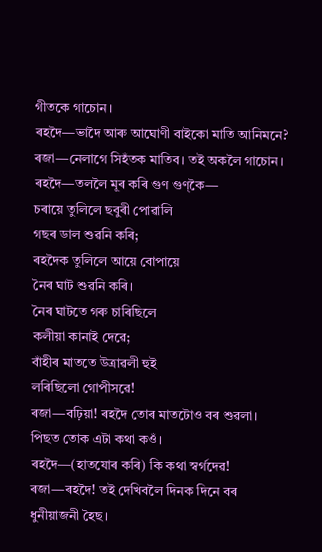গীতকে গাচোন।
ৰহদৈ—ভাদৈ আৰু আঘোণী বাইকো মাতি আনিমনে?
ৰজা—নেলাগে সিহঁতক মাতিব। তই অকলৈ গাচোন।
ৰহদৈ—তললৈ মূৰ কৰি গুণ গুণ্কৈ—
চৰায়ে তুলিলে ছবুৰী পোৱালি
গছৰ ডাল শুৱনি কৰি;
ৰহদৈক তুলিলে আয়ে বোপায়ে
নৈৰ ঘাট শুৱনি কৰি।
নৈৰ ঘাটতে গৰু চাৰিছিলে
কলীয়া কানাই দেৱে;
বাঁহীৰ মাততে উত্ৰাৱলী হুই
লৰিছিলো গোপীসৱে!
ৰজা—বঢ়িয়া! ৰহদৈ তোৰ মাতটোও বৰ শুৱলা। পিছত তোক এটা কথা কওঁ।
ৰহদৈ―(হাতযোৰ কৰি) কি কথা স্বৰ্গদেৱ!
ৰজা—ৰহদৈ! তই দেখিবলৈ দিনক দিনে বৰ ধুনীয়াজনী হৈছ।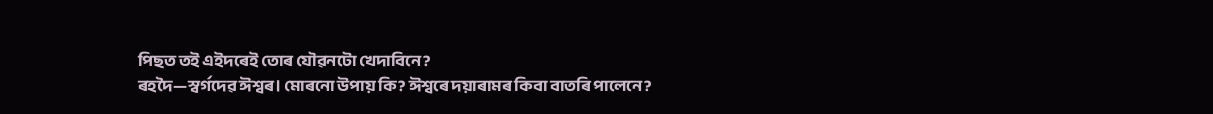পিছত তই এইদৰেই তোৰ যৌৱনটো খেদাবিনে?
ৰহদৈ—স্বৰ্গদেৱ ঈশ্বৰ। মোৰনো উপায় কি? ঈশ্বৰে দয়াৰামৰ কিবা বাতৰি পালেনে?